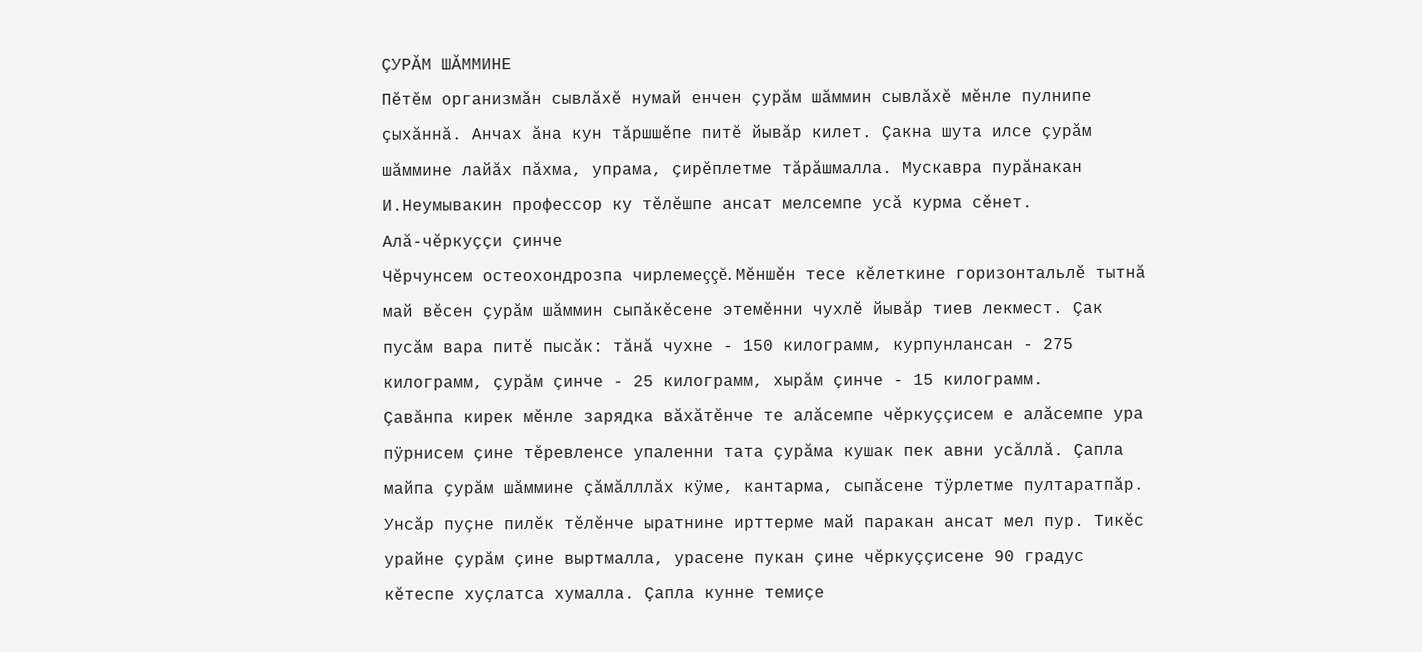ÇУРĂМ ШĂММИНЕ
Пĕтĕм организмăн сывлăхĕ нумай енчен çурăм шăммин сывлăхĕ мĕнле пулнипе çыхăннă. Анчах ăна кун тăршшĕпе питĕ йывăр килет. Çакна шута илсе çурăм шăммине лайăх пăхма, упрама, çирĕплетме тăрăшмалла. Мускавра пурăнакан И.Неумывакин профессор ку тĕлĕшпе ансат мелсемпе усă курма сĕнет.
Алă-чĕркуççи çинче
Чĕрчунсем остеохондрозпа чирлемеççĕ. Мĕншĕн тесе кĕлеткине горизонтальлĕ тытнă май вĕсен çурăм шăммин сыпăкĕсене этемĕнни чухлĕ йывăр тиев лекмест. Çак пусăм вара питĕ пысăк: тăнă чухне - 150 килограмм, курпунлансан - 275 килограмм, çурăм çинче - 25 килограмм, хырăм çинче - 15 килограмм.
Çавăнпа кирек мĕнле зарядка вăхăтĕнче те алăсемпе чĕркуççисем е алăсемпе ура пÿрнисем çине тĕревленсе упаленни тата çурăма кушак пек авни усăллă. Çапла майпа çурăм шăммине çăмăлллăх кÿме, кантарма, сыпăсене тÿрлетме пултаратпăр.
Унсăр пуçне пилĕк тĕлĕнче ыратнине ирттерме май паракан ансат мел пур. Тикĕс урайне çурăм çине выртмалла, урасене пукан çине чĕркуççисене 90 градус кĕтеспе хуçлатса хумалла. Çапла кунне темиçе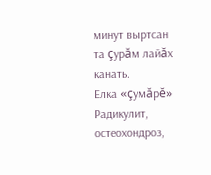минут выртсан та çурăм лайăх канать.
Елка «çумăрĕ»
Радикулит, остеохондроз,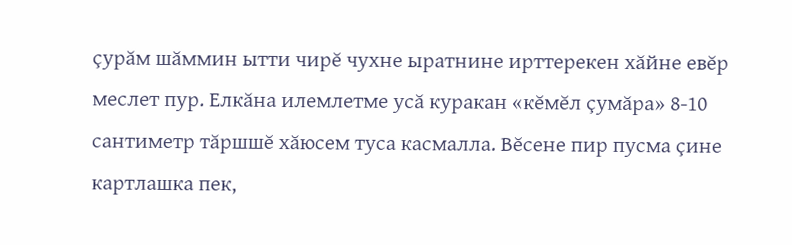çурăм шăммин ытти чирĕ чухне ыратнине ирттерекен хăйне евĕр меслет пур. Елкăна илемлетме усă куракан «кĕмĕл çумăра» 8-10 сантиметр тăршшĕ хăюсем туса касмалла. Вĕсене пир пусма çине картлашка пек,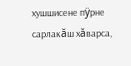хушшисене пÿрне сарлакăш хăварса,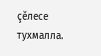çĕлесе тухмалла.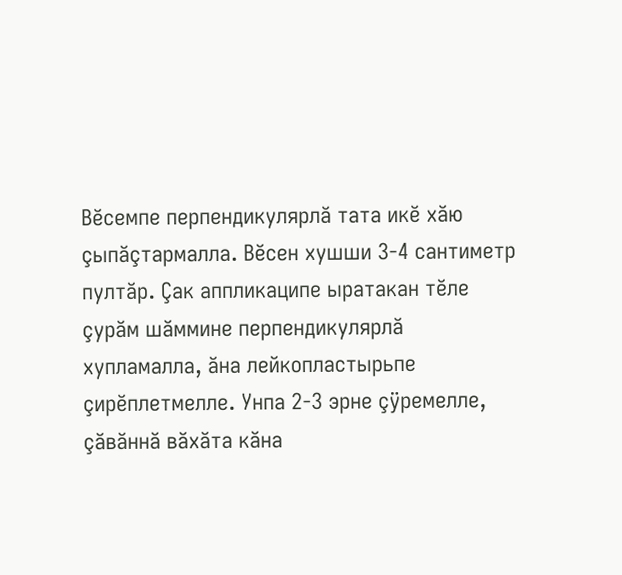Вĕсемпе перпендикулярлă тата икĕ хăю çыпăçтармалла. Вĕсен хушши 3-4 сантиметр пултăр. Çак аппликаципе ыратакан тĕле çурăм шăммине перпендикулярлă хупламалла, ăна лейкопластырьпе çирĕплетмелле. Унпа 2-3 эрне çÿремелле, çăвăннă вăхăта кăна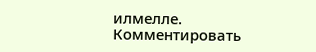илмелле.
Комментировать